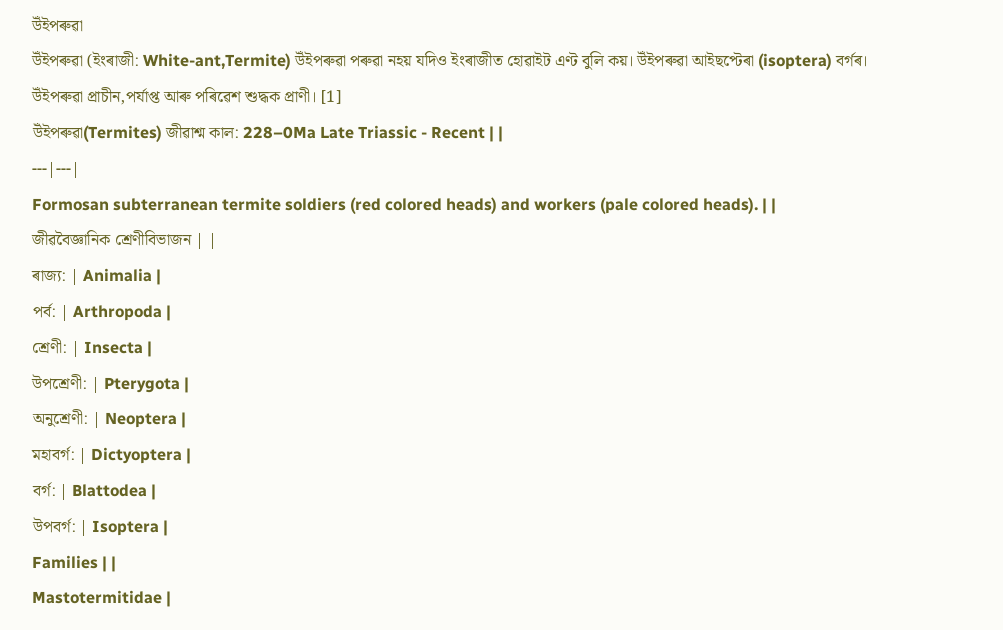উঁইপৰুৱা
উঁইপৰুৱা (ইংৰাজী: White-ant,Termite) উঁইপৰুৱা পৰুৱা নহয় যদিও ইংৰাজীত হোৱাইট এণ্ট বুলি কয়। উঁইপৰুৱা আইছপ্টেৰা (isoptera) বৰ্গৰ। উঁইপৰুৱা প্ৰাচীন,পৰ্যাপ্ত আৰু পৰিৱেশ শুদ্ধক প্ৰাণী। [1]
উঁইপৰুৱা(Termites) জীৱাশ্ম কাল: 228–0Ma Late Triassic - Recent | |
---|---|
Formosan subterranean termite soldiers (red colored heads) and workers (pale colored heads). | |
জীৱবৈজ্ঞানিক শ্ৰেণীবিভাজন | |
ৰাজ্য: | Animalia |
পৰ্ব: | Arthropoda |
শ্ৰেণী: | Insecta |
উপশ্ৰেণী: | Pterygota |
অনুশ্ৰেণী: | Neoptera |
মহাবৰ্গ: | Dictyoptera |
বৰ্গ: | Blattodea |
উপবৰ্গ: | Isoptera |
Families | |
Mastotermitidae |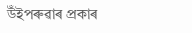উঁইপৰুৱাৰ প্ৰকাৰ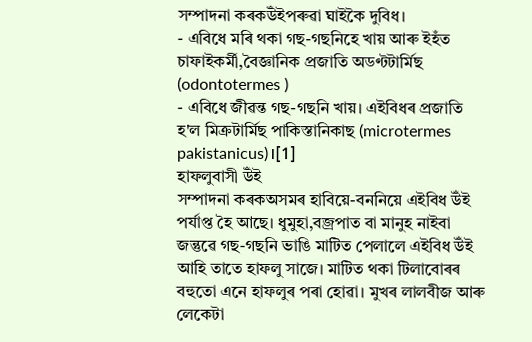সম্পাদনা কৰকউঁইপৰুৱা ঘাইকৈ দুবিধ।
- এবিধে মৰি থকা গছ-গছনিহে খায় আৰু ইহঁত চাফাইকৰ্মী,বৈজ্ঞানিক প্ৰজাতি অডণ্টটাৰ্মিছ (odontotermes )
- এবিধে জীৱন্ত গছ-গছনি খায়। এইবিধৰ প্ৰজাতি হ'ল মিক্ৰটাৰ্মিছ পাকিস্তানিকাছ (microtermes pakistanicus)।[1]
হাফলুবাসী উঁই
সম্পাদনা কৰকঅসমৰ হাবিয়ে-বননিয়ে এইবিধ উঁই পৰ্যাপ্ত হৈ আছে। ধুমুহা,বজ্ৰপাত বা মানুহ নাইবা জন্তুৱে গছ-গছনি ভাঙি মাটিত পেলালে এইবিধ উঁই আহি তাতে হাফলু সাজে। মাটিত থকা টিলাবোৰৰ বহুতো এনে হাফলুৰ পৰা হোৱা। মুখৰ লালবীজ আৰু লেকেটা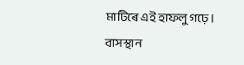মাটিৰে এই হাফলু গঢ়ে।
বাসস্থান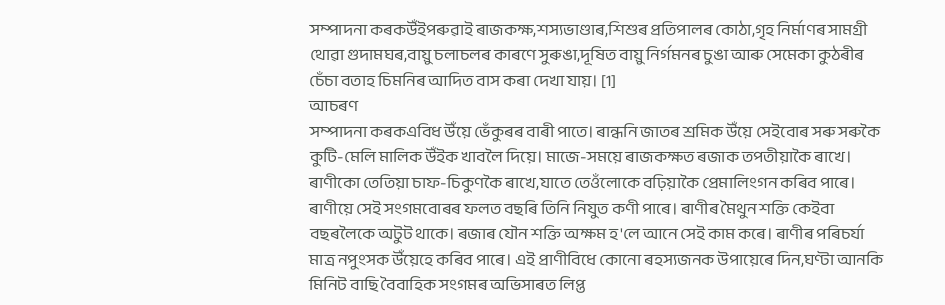সম্পাদনা কৰকউঁইপৰুৱাই ৰাজকক্ষ,শস্যভাণ্ডাৰ,শিশুৰ প্ৰতিপালৰ কোঠা,গৃহ নিৰ্মাণৰ সামগ্ৰী থোৱা গুদামঘৰ,বায়ু চলাচলৰ কাৰণে সুৰুঙা,দূষিত বায়ু নিৰ্গমনৰ চুঙা আৰু সেমেকা কুঠৰীৰ চেঁচা বতাহ চিমনিৰ আদিত বাস কৰা দেখা যায়। [1]
আচৰণ
সম্পাদনা কৰকএবিধ উঁয়ে ভেঁকুৰৰ বাৰী পাতে। ৰান্ধনি জাতৰ শ্ৰমিক উঁয়ে সেইবোৰ সৰু সৰুকৈ কুটি-মেলি মালিক উঁইক খাবলৈ দিয়ে। মাজে-সময়ে ৰাজকক্ষত ৰজাক তপতীয়াকৈ ৰাখে। ৰাণীকো তেতিয়া চাফ-চিকুণকৈ ৰাখে,যাতে তেওঁলোকে বঢ়িয়াকৈ প্ৰেমালিংগন কৰিব পাৰে। ৰাণীয়ে সেই সংগমবোৰৰ ফলত বছৰি তিনি নিযুত কণী পাৰে। ৰাণীৰ মৈথুন শক্তি কেইবা বছৰলৈকে অটুট থাকে। ৰজাৰ যৌন শক্তি অক্ষম হ'লে আনে সেই কাম কৰে। ৰাণীৰ পৰিচৰ্যা মাত্ৰ নপুংসক উঁয়েহে কৰিব পাৰে। এই প্ৰাণীবিধে কোনো ৰহস্যজনক উপায়েৰে দিন,ঘণ্টা আনকি মিনিট বাছি বৈবাহিক সংগমৰ অভিসাৰত লিপ্ত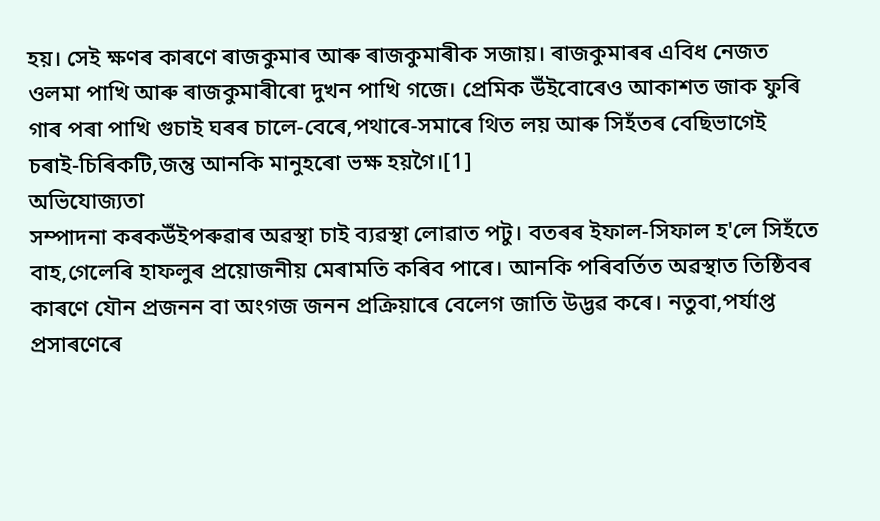হয়। সেই ক্ষণৰ কাৰণে ৰাজকুমাৰ আৰু ৰাজকুমাৰীক সজায়। ৰাজকুমাৰৰ এবিধ নেজত ওলমা পাখি আৰু ৰাজকুমাৰীৰো দুখন পাখি গজে। প্ৰেমিক উঁইবোৰেও আকাশত জাক ফুৰি গাৰ পৰা পাখি গুচাই ঘৰৰ চালে-বেৰে,পথাৰে-সমাৰে থিত লয় আৰু সিহঁতৰ বেছিভাগেই চৰাই-চিৰিকটি,জন্তু আনকি মানুহৰো ভক্ষ হয়গৈ।[1]
অভিযোজ্যতা
সম্পাদনা কৰকউঁইপৰুৱাৰ অৱস্থা চাই ব্যৱস্থা লোৱাত পটু। বতৰৰ ইফাল-সিফাল হ'লে সিহঁতে বাহ,গেলেৰি হাফলুৰ প্ৰয়োজনীয় মেৰামতি কৰিব পাৰে। আনকি পৰিবৰ্তিত অৱস্থাত তিষ্ঠিবৰ কাৰণে যৌন প্ৰজনন বা অংগজ জনন প্ৰক্ৰিয়াৰে বেলেগ জাতি উদ্ভৱ কৰে। নতুবা,পৰ্যাপ্ত প্ৰসাৰণেৰে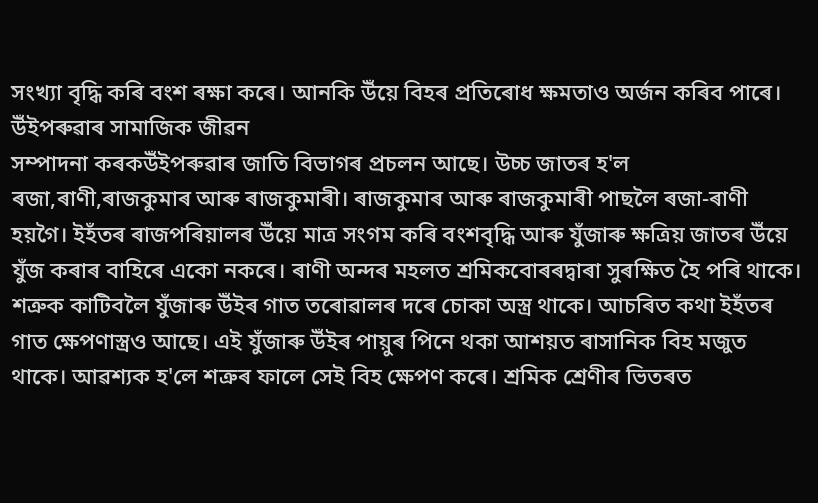সংখ্যা বৃদ্ধি কৰি বংশ ৰক্ষা কৰে। আনকি উঁয়ে বিহৰ প্ৰতিৰোধ ক্ষমতাও অৰ্জন কৰিব পাৰে।
উঁইপৰুৱাৰ সামাজিক জীৱন
সম্পাদনা কৰকউঁইপৰুৱাৰ জাতি বিভাগৰ প্ৰচলন আছে। উচ্চ জাতৰ হ'ল ৰজা,ৰাণী,ৰাজকুমাৰ আৰু ৰাজকুমাৰী। ৰাজকুমাৰ আৰু ৰাজকুমাৰী পাছলৈ ৰজা-ৰাণী হয়গৈ। ইহঁতৰ ৰাজপৰিয়ালৰ উঁয়ে মাত্ৰ সংগম কৰি বংশবৃদ্ধি আৰু যুঁজাৰু ক্ষত্ৰিয় জাতৰ উঁয়ে যুঁজ কৰাৰ বাহিৰে একো নকৰে। ৰাণী অন্দৰ মহলত শ্ৰমিকবোৰৰদ্বাৰা সুৰক্ষিত হৈ পৰি থাকে। শত্ৰুক কাটিবলৈ যুঁজাৰু উঁইৰ গাত তৰোৱালৰ দৰে চোকা অস্ত্ৰ থাকে। আচৰিত কথা ইহঁতৰ গাত ক্ষেপণাস্ত্ৰও আছে। এই যুঁজাৰু উঁইৰ পায়ুৰ পিনে থকা আশয়ত ৰাসানিক বিহ মজুত থাকে। আৱশ্যক হ'লে শত্ৰুৰ ফালে সেই বিহ ক্ষেপণ কৰে। শ্ৰমিক শ্ৰেণীৰ ভিতৰত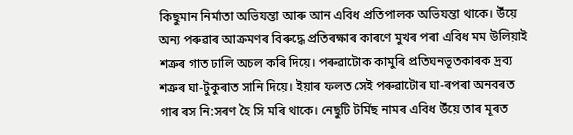কিছুমান নিৰ্মাতা অভিযন্তা আৰু আন এবিধ প্ৰতিপালক অভিযন্তা থাকে। উঁয়ে অন্য পৰুৱাৰ আক্ৰমণৰ বিৰুদ্ধে প্ৰতিৰক্ষাৰ কাৰণে মুখৰ পৰা এবিধ মম উলিয়াই শত্ৰুৰ গাত ঢালি অচল কৰি দিয়ে। পৰুৱাটোক কামুৰি প্ৰতিঘনভূতকাৰক দ্ৰব্য শত্ৰুৰ ঘা-টুকুৰাত সানি দিয়ে। ইয়াৰ ফলত সেই পৰুৱাটোৰ ঘা-ৰপৰা অনবৰত গাৰ ৰস নি:সৰণ হৈ সি মৰি থাকে। নেছুটি টৰ্মিছ নামৰ এবিধ উঁয়ে তাৰ মূৰত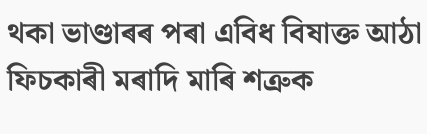থকা ভাণ্ডাৰৰ পৰা এবিধ বিষাক্ত আঠা ফিচকাৰী মৰাদি মাৰি শত্ৰুক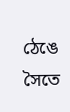ঠেঙে সৈতে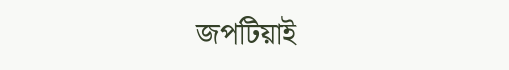জপটিয়াই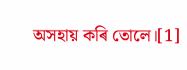অসহায় কৰি তোলে।[1]